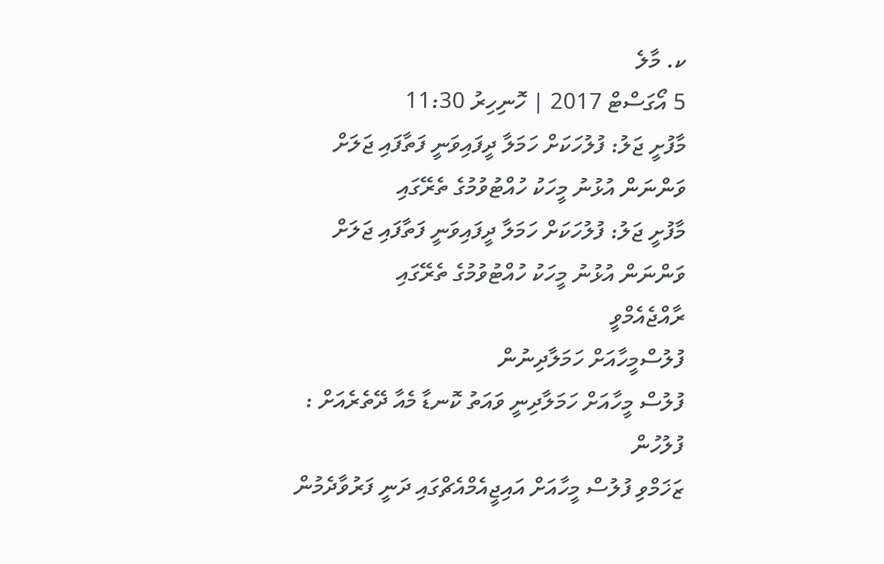ކ. މާލެ
5 އޯގަސްޓް 2017 | ހޮނިހިރު 11:30
މާފުށީ ޖަލު: ފުލުހަކަށް ހަމަލާ ދީފައިވަނީ ފަތާފައި ޖަލަށް ވަންނަން އުޅުނު މީހަކު ހުއްޓުވުމުގެ ތެރޭގައި
މާފުށީ ޖަލު: ފުލުހަކަށް ހަމަލާ ދީފައިވަނީ ފަތާފައި ޖަލަށް ވަންނަން އުޅުނު މީހަކު ހުއްޓުވުމުގެ ތެރޭގައި
ރާއްޖެއެމްވީ
ފުލުސްމީހާއަށް ހަމަލާދިނުން
ފުލުސް މީހާއަށް ހަމަލާދިނީ ވައަތު ކޮނޑާ މެއާ ދޭތެރެއަށް : ފުލުހުން
ޒަޚަމްވި ފުލުސް މީހާއަށް އައިޖީއެމްއެޗްގައި ދަނީ ފަރުވާދެމުން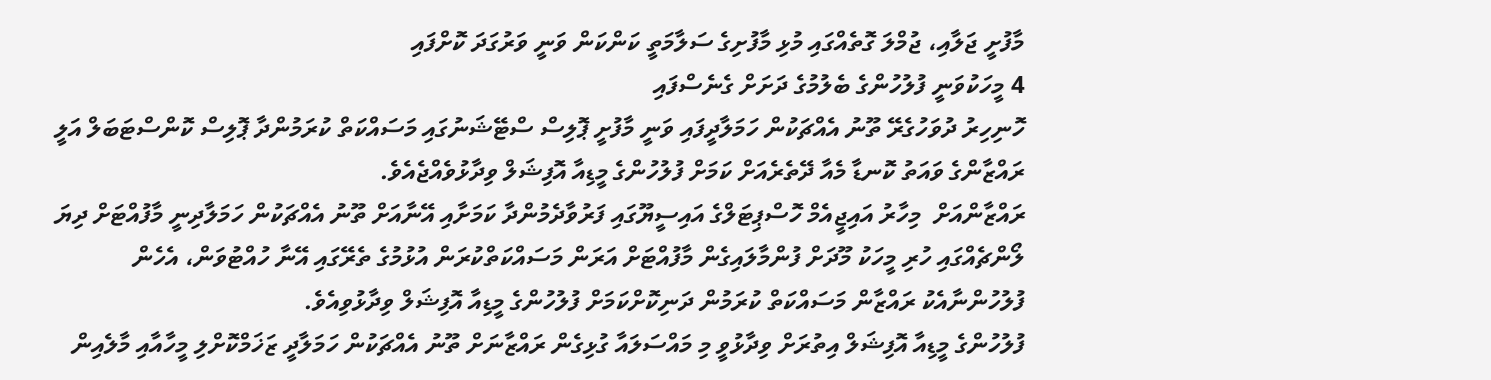މާފުށީ ޖަލާއި، ޖުމްލަ ގޮތެއްގައި މުޅި މާފުށިގެ ސަލާމަތީ ކަންކަން ވަނީ ވަރުގަދަ ކޮށްފައި
4 މީހަކުވަނީ ފުލުހުންގެ ބެލުމުގެ ދަށަށް ގެނެސްފައި
ހޮނިހިރު ދުވަހުގެރޭ ތޫނު އެއްޗަކުން ހަމަލާދީފައި ވަނީ މާފުށީ ޕޮލިސް ސްޓޭޝަނުގައި މަސައްކަތް ކުރަމުންދާ ޕޮލިސް ކޮންސްޓަބަލް އަލީ ރައްޒާންގެ ވައަތު ކޮނޑާ މެއާ ދޭތެރެއަށް ކަމަށް ފުލުހުންގެ މީޑިއާ އޮފިޝަލް ވިދާޅުވެއްޖެއެވެ.
ރައްޒާންއަށް  މިހާރު އައިޖީއެމް ހޮސްޕިޓަލްގެ އައިސީޔޫގައި ފަރުވާދެމުންދާ ކަމަށާއި އޭނާއަށް ތޫނު އެއްޗަކުން ހަމަލާދިނީ މާފުއްޓަށް ދިޔަ ލޯންޗެއްގައި ހުރި މީހަކު މޫދަށް ފުންމާލައިގެން މާފުއްޓަށް އަރަން މަސައްކަތްކުރަން އުޅުމުގެ ތެރޭގައި އޭނާ ހުއްޓުވަން، އެހެން ފުލުހުންނާއެކު ރައްޒާން މަސައްކަތް ކުރަމުން ދަނިކޮށްކަމަށް ފުލުހުންގެ މީޑިއާ އޮފިޝަލް ވިދާޅުވިއެވެ.
ފުލުހުންގެ މީޑިއާ އޮފިޝަލް އިތުރަށް ވިދާޅުވީ މި މައްސަލައާ ގުޅިގެން ރައްޒާނަށް ތޫނު އެއްޗަކުން ހަމަލާދީ ޒަޚަމްކޮށްލި މީހާއާއި މާލެއިން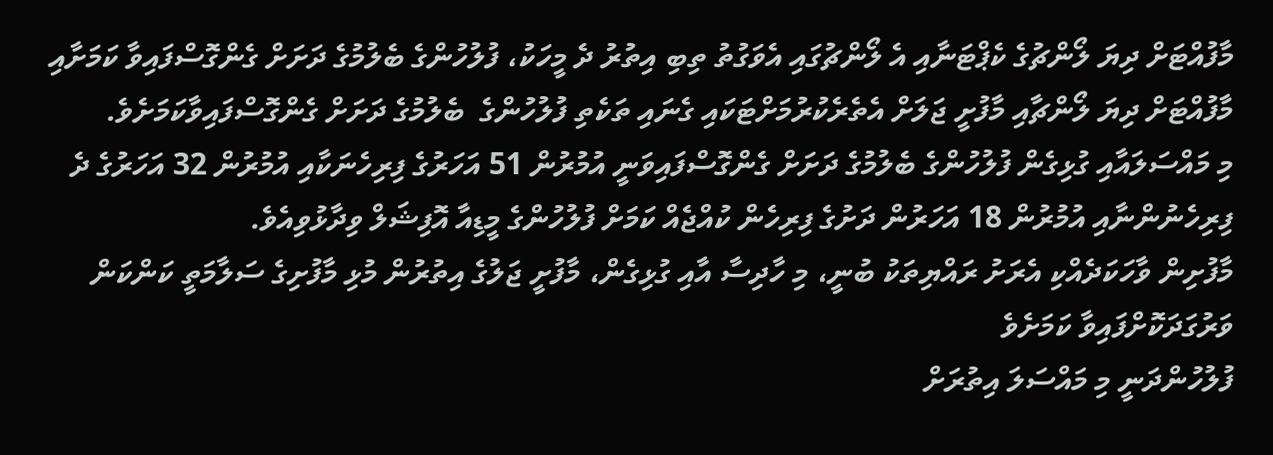މާފުއްޓަށް ދިޔަ ލޯންޗުގެ ކެޕްޓަނާއި އެ ލޯންޗުގައި އެވަގުތު ތިބި އިތުރު ދެ މީހަކު، ފުލުހުންގެ ބެލުމުގެ ދަށަށް ގެންގޮސްފައިވާ ކަމަށާއި މާފުއްޓަށް ދިޔަ ލޯންޗާއި މާފުށީ ޖަލަށް އެތެރެކުރުމަށްޓަކައި ގެނައި ތަކެތި ފުލުހުންގެ  ބެލުމުގެ ދަށަށް ގެންގޮސްފައިވާކަމަށެވެ.
މި މައްސަލައާއި ގުޅިގެން ފުލުހުންގެ ބެލުމުގެ ދަށަށް ގެންގޮސްފައިވަނީ އުމުރުން 51 އަހަރުގެ ފިރިހެނަކާއި އުމުރުން 32 އަހަރުގެ ދެ ފިރިހެނުންނާއި އުމުރުން 18 އަހަރުން ދަށުގެ ފިރިހެން ކުއްޖެއް ކަމަށް ފުލުހުންގެ މީޑިއާ އޮފިޝަލް ވިދާޅުވިއެވެ.
މާފުށިން ވާހަކަދެއްކި އެރަށު ރައްޔިތަކު ބުނީ، މި ހާދިސާ އާއި ގުޅިގެން، މާފުށީ ޖަލުގެ އިތުރުން މުޅި މާފުށިގެ ސަލާމަތީ ކަންކަން ވަރުގަދަކޮށްފައިވާ ކަމަށެވެ
ފުލުހުންދަނީ މި މައްސަލަ އިތުރަށް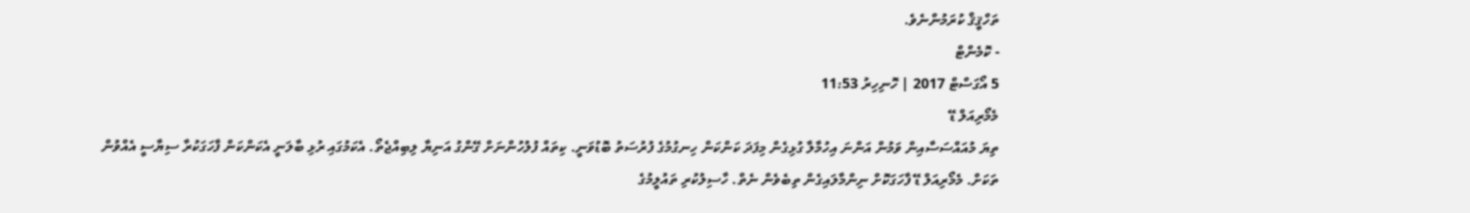ތަހްޤީޤް ކުރަމުންނެވެ.
- ކޮމެންޓް
5 އޯގަސްޓް 2017 | ހޮނިހިރު 11:53
މެމޯރިއަލް ޑޭ
ތިޔަ މުއައްސަސާއިން ވަމުން އަންނަ އިހުމާލާ ގުޅިގެން މިފަދަ ކަންކަން ހިނގުމުގެ ފުރުސަތު ބޮޑުވަނީ. ކިތައް ފުލުހުންނަށް ގޭންގު އަނިޔާ ލިބިއްޖެތޯ. އެކަމުގައި ރުޅި ބާލަނީ އެކަންކަން ފާހަގަކުރާ ސިޔާސީ އެއްވުން ތަކަށް. މެމޯރިއަލް ޑޭ ފާހަގަކޮށް ނިންމާލައިގެން ތިބެވެން ނެތް. ހާސިލުކުރި ތައުލީމުގެ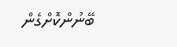ބޭނުންކޮށްގެން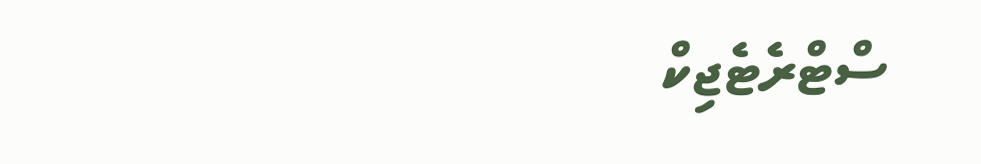ސްޓްރެޓެޖިކް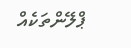ޕްލޭންތަކެއް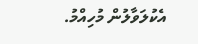އެކުލަވާލުން މުހިއްމު.